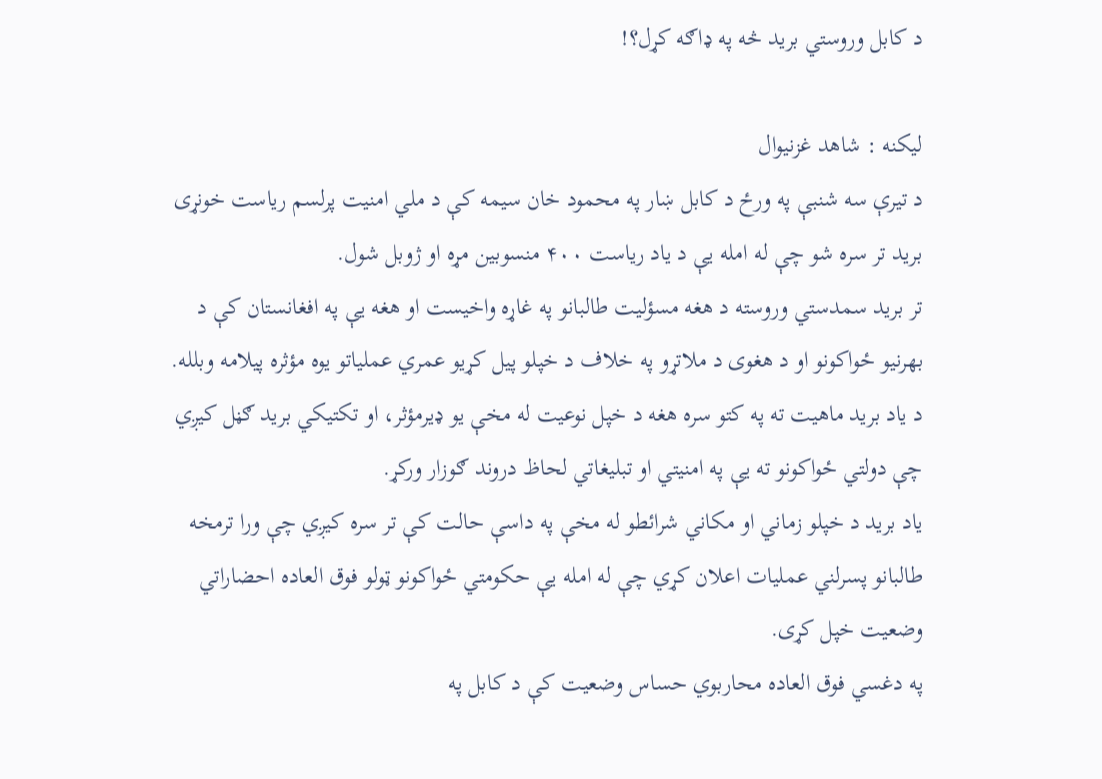د کابل وروستي برید څه په ډاګه کړل؟!

ليكنه : شاهد غزنیوال
د تیرې سه شنبې په ورځ د کابل ښار په محمود خان سیمه کې د ملي امنیت پرلسم ریاست خونړی برید تر سره شو چې له امله یې د یاد ریاست ۴۰۰ منسوبین مړه او ژوبل شول.
تر برید سمدستي وروسته د هغه مسؤلیت طالبانو په غاړه واخیست او هغه یې په افغانستان کې د بهرنیو ځواکونو او د هغوی د ملاتړو په خلاف د خپلو پیل کړیو عمري عملیاتو یوه مؤثره پیلامه وبلله.
د یاد برید ماهیت ته په کتو سره هغه د خپل نوعیت له مخې یو ډیرمؤثر، او تکتیکي برید ګڼل کیږي چې دولتي ځواکونو ته یې په امنیتي او تبلیغاتي لحاظ دروند ګوزار ورکړ.
یاد برید د خپلو زماني او مکاني شرائطو له مخې په داسې حالت کې تر سره کیږي چې ورا ترمخه طالبانو پسرلني عملیات اعلان کړي چې له امله یې حکومتي ځواکونو ټولو فوق العاده احضاراتي وضعیت خپل کړی.
په دغسي فوق العاده محاربوي حساس وضعیت کې د کابل په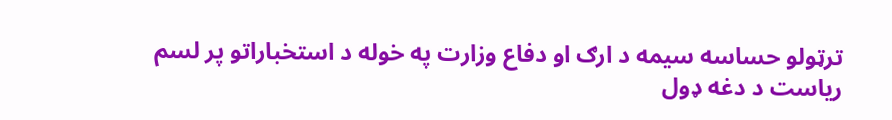ترټولو حساسه سیمه د ارګ او دفاع وزارت په خوله د استخباراتو پر لسم ریاست د دغه ډول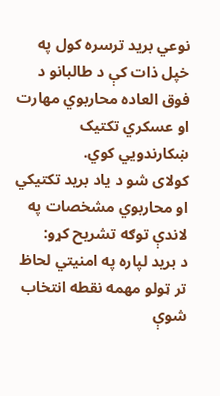نوعي برید ترسره کول په خپل ذات کې د طالبانو د فوق العاده محاربوي مهارت او عسکري تکتیک ښکارندويي کوي.
کولای شو د یاد برید تکتیکي او محاربوي مشخصات په لاندې توګه تشریح کړو:
د برید لپاره په امنیتي لحاظ تر ټولو مهمه نقطه انتخاب شوې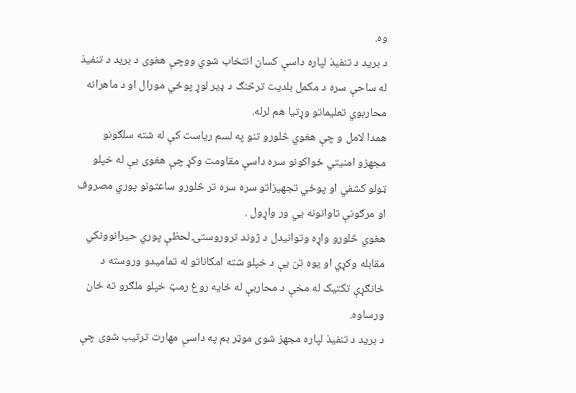وه.
د برید د تنفیذ لپاره داسې کسان انتخاب شوي ووچې هغوی د برید د تنفیذ له ساحې سره د مکمل بلدیت ترڅنګ د ډیر لوړ پوځي مورال او د ماهرانه محاربوي تعلیماتو وړتیا هم لرله.
همدا لامل و چې هغوي څلورو تنو په لسم ریاست کې له شته سلګونو مجهزو امنیتي ځواکونو سره داسې مقاومت وکړ چې هغوی یې له خپلو ټولو کشفي او پوځي تجهیزاتو سره سره تر څلورو ساعتونو پوري مصروف او مرګونې تاوانونه يي ور واړول .
هغوي څلورو واړه وتوانیدل د ژوند تروروستۍ لحظې پوري حیرانوونکي مقابله وکړي او یوه تن یې د خپلو شته امکاناتو له تمامیدو وروسته د ځانګړې تکتیک له مخې د محاربې له ځایه روغ رمټ خپلو ملګرو ته ځان ورساوه.
د برید د تنفیذ لپاره مجهز شوی موټر بم په داسې مهارت ترتیب شوی چې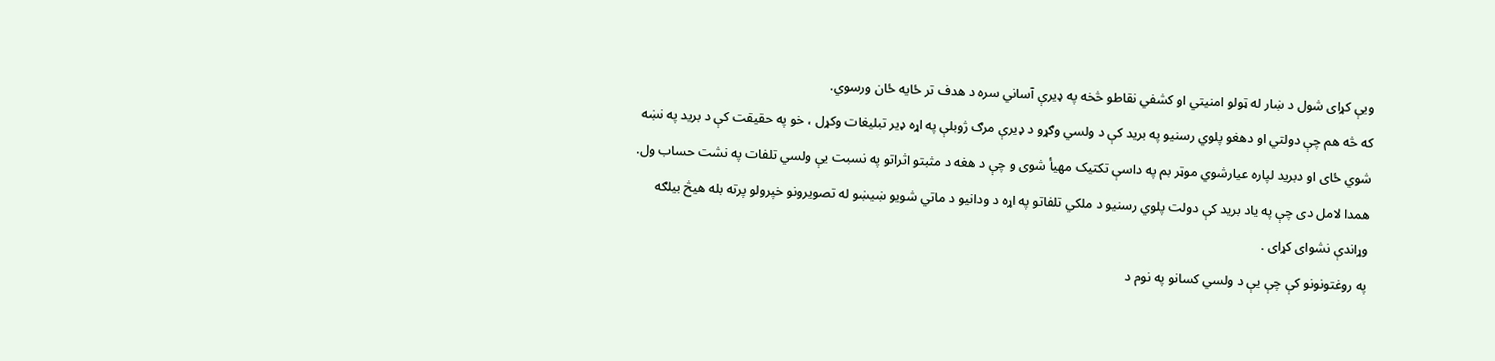ویې کړای شول د ښار له ټولو امنیتي او کشفي نقاطو څخه په ډیرې آساني سره د هدف تر ځایه ځان ورسوي.
که څه هم چې دولتي او دهغو پلوي رسنیو په برید کې د ولسي وګړو د ډیرې مرګ ژوبلې په اړه ډیر تبلیغات وکړل ، خو په حقیقت کې د برید په نښه شوي ځای او دبرید لپاره عیارشوي موټر بم په داسې تکتیک مهیأ شوی و چې د هغه د مثبتو اثراتو په نسبت یې ولسي تلفات په نشت حساب ول.
همدا لامل دی چې په یاد برید کې دولت پلوي رسنیو د ملکي تلفاتو په اړه د ودانیو د ماتي شویو ښیښو له تصويرونو خپرولو پرته بله هیڅ بیلګه وړاندې نشوای کړای .
په روغتونونو کې چې يې د ولسي کسانو په نوم د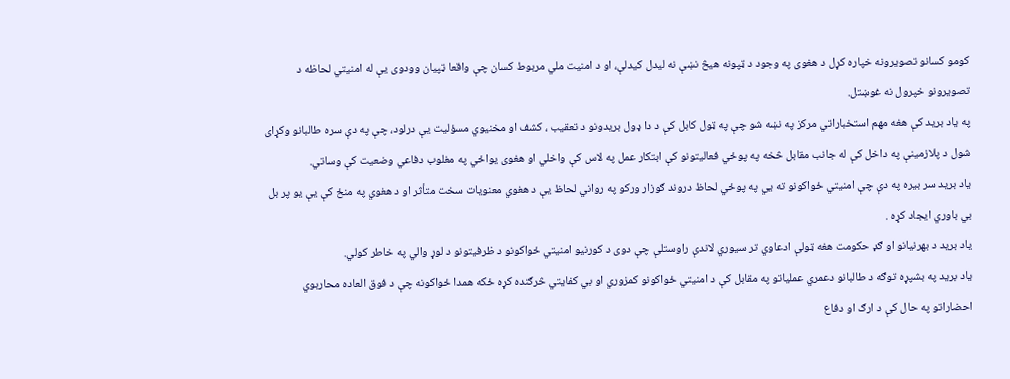کومو کسانو تصویرونه خپاره کړل د هغوی په وجود د ټپونه هیڅ نښې نه لیدل کیدلې، او د امنیت ملي مربوط کسان چې واقعا ټپیان وودوی يې له امنیتي لحاظه د تصویرونو خپرول نه غوښتل.
په یاد برید کې هغه مهم استخباراتي مرکز په نښه شو چې په ټول کابل کې د دا ډول بریدونو د تعقیب ، کشف او مخنیوي مسؤلیت یې درلود، چې په دې سره طالبانو وکړای شول د پلازمینې په داخل کې له جانب مقابل څخه په پوځي فعالیتونو کې ابتکار عمل په لاس کې واخلي او هغوی یواځي په مغلوب دفاعي وضعیت کې وساتي.
یاد برید سر بیره په دې چې امنیتي ځواکونو ته يي په پوځي لحاظ دروند ګوزار ورکو په رواني لحاظ یې د هغوي معنویات سخت متأثر او د هغوي په منځ کې یې یو پر بل بي باوري ایجاد کړه .
یاد برید د بهرنیانو او ګډ حکومت هغه ټولې ادعاوي تر سیوري لاندې راوستلې چې دوی د کورنیو امنیتي ځواکونو د ظرفیتونو د لوړ والي په خاطر کولي.
یاد برید په بشپړه توګه د طالبانو دعمري عملیاتو په مقابل کې د امنیتي ځواکونو کمزوري او بي کفایتي څرګنده کړه ځکه همدا ځواکونه چې د فوق العاده محاربوي احضاراتو په حال کې د ارګ او دفاع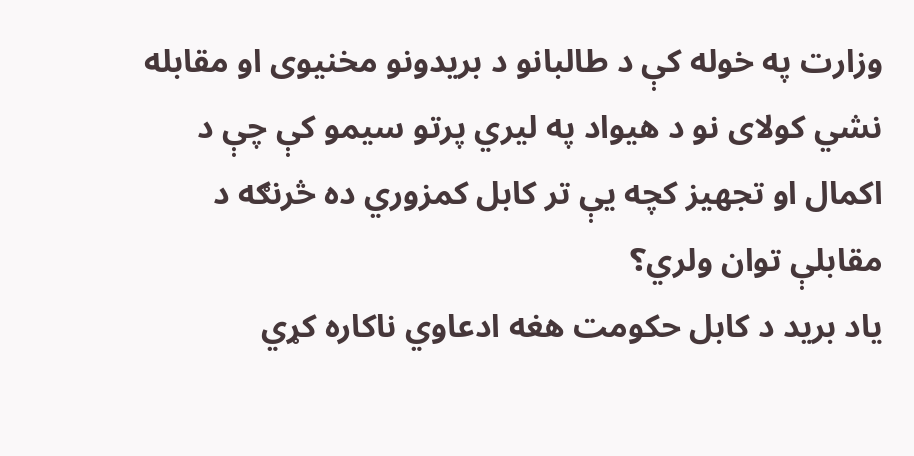وزارت په خوله کې د طالبانو د بریدونو مخنیوی او مقابله نشي کولای نو د هیواد په لیري پرتو سیمو کې چې د اکمال او تجهیز کچه یې تر کابل کمزوري ده څرنګه د مقابلې توان ولري؟
ياد بريد د کابل حکومت هغه ادعاوي ناکاره کړي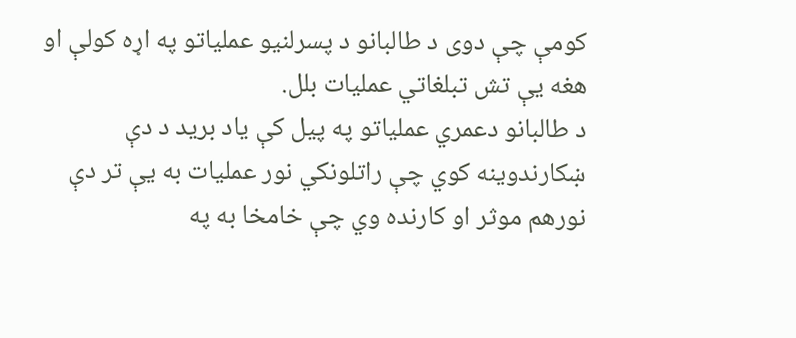کومې چې دوی د طالبانو د پسرلنیو عملیاتو په اړه کولې او هغه یې تش تبلغاتي عملیات بلل.
د طالبانو دعمري عملیاتو په پیل کې یاد برید د دې ښکارندوینه کوي چې راتلونکي نور عملیات به یې تر دې نورهم موثر او کارنده وي چې خامخا به په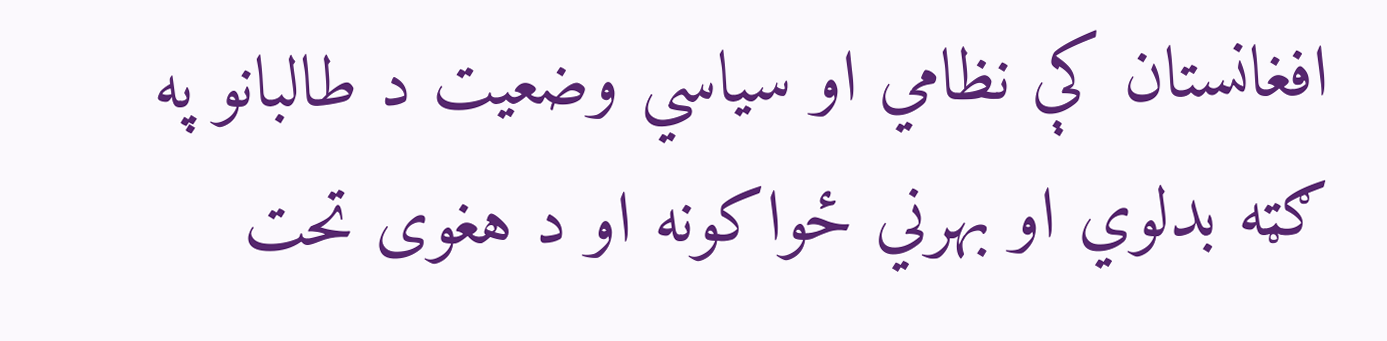افغانستان کې نظامي او سیاسي وضعیت د طالبانو په ګټه بدلوي او بهرني ځواکونه او د هغوی تحت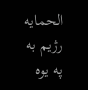الحمایه رژیم به په یوه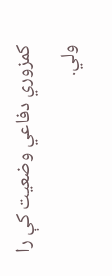کمزوري دفاعي وضعیت کې را ولي.